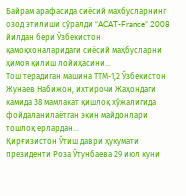Байрам арафасида сиёсий махбусларнинг озод этилиши сўралди “ACAT-France” 2008 йилдан бери Ўзбекистон қамоқхоналаридаги сиёсий маҳбусларни ҳимоя қилиш лойиҳасини...
Тош терадиган машина ТТМ-1,2 Ўзбекистон Жунаев Набижон, ихтирочи Жаҳондаги камида 38 мамлакат қишлоқ хўжалигида фойдаланилаётган экин майдонлари тошлоқ ерлардан...
Қирғизистон Ўтиш даври ҳукумати президенти Роза Ўтунбаева 29 июл куни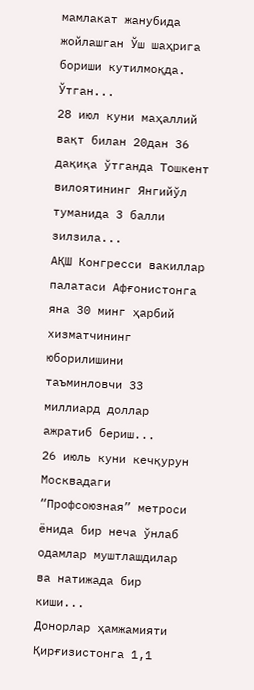мамлакат жанубида жойлашган Ўш шаҳрига бориши кутилмоқда. Ўтган...
28 июл куни маҳаллий вақт билан 20дан 36 дақиқа ўтганда Тошкент вилоятининг Янгийўл туманида 3 балли зилзила...
АҚШ Конгресси вакиллар палатаси Афғонистонга яна 30 минг ҳарбий хизматчининг юборилишини таъминловчи 33 миллиард доллар ажратиб бериш...
26 июль куни кечқурун Москвадаги “Профсоюзная” метроси ёнида бир неча ўнлаб одамлар муштлашдилар ва натижада бир киши...
Донорлар ҳамжамияти Қирғизистонга 1,1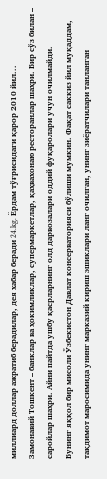миллиард доллар ажратиб берадилар, дея хабар беради 24.kg. Ёрдам тўғрисидаги қарор 2010 йил...
Замонавий Тошкент – банклар ва ҳокимликлар, супермаркетлар, қаҳвахонаю ресторанлар шаҳри. Бир сўз билан – саройлар шаҳри. Айни пайтда ушбу қасрларнинг олд дарвозалари оддий фуқаролари учун очилмайди.
Бунинг яққол бир мисоли Ўзбекистон Давлат консерваторияси бўлиши мумкин. Фақат саккиз йил муқаддам, тақдимот маросимида унинг марказий кириш эшиклари ланг очилган, унинг зиёратчилари танланган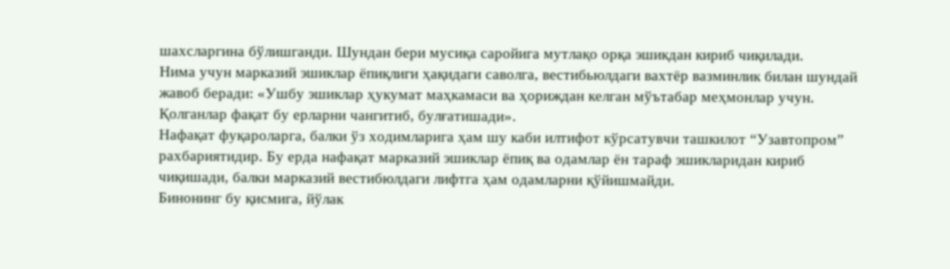шахсларгина бўлишганди. Шундан бери мусиқа саройига мутлақо орқа эшикдан кириб чиқилади.
Нима учун марказий эшиклар ёпиқлиги ҳақидаги саволга, вестибьюлдаги вахтёр вазминлик билан шундай жавоб беради: «Ушбу эшиклар ҳукумат маҳкамаси ва ҳориждан келган мўътабар меҳмонлар учун. Қолганлар фақат бу ерларни чангитиб, булғатишади».
Нафақат фуқароларга, балки ўз ходимларига ҳам шу каби илтифот кўрсатувчи ташкилот “Узавтопром” рахбариятидир. Бу ерда нафақат марказий эшиклар ёпиқ ва одамлар ён тараф эшикларидан кириб чиқишади, балки марказий вестибюлдаги лифтга ҳам одамларни қўйишмайди.
Бинонинг бу қисмига, йўлак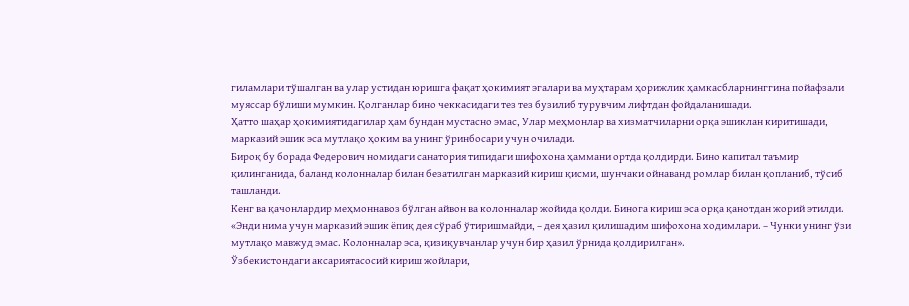гиламлари тўшалган ва улар устидан юришга фақат ҳокимият эгалари ва муҳтарам ҳорижлик ҳамкасбларнинггина пойафзали муяссар бўлиши мумкин. Қолганлар бино чеккасидаги тез тез бузилиб турувчим лифтдан фойдаланишади.
Ҳатто шаҳар ҳокимиятидагилар ҳам бундан мустасно эмас, Улар меҳмонлар ва хизматчиларни орқа эшиклан киритишади, марказий эшик эса мутлақо ҳоким ва унинг ўринбосари учун очилади.
Бироқ бу борада Федерович номидаги санатория типидаги шифохона ҳаммани ортда қолдирди. Бино капитал таъмир қилинганида, баланд колонналар билан безатилган марказий кириш қисми, шунчаки ойнаванд ромлар билан қопланиб, тўсиб ташланди.
Кенг ва қачонлардир меҳмоннавоз бўлган айвон ва колонналар жойида қолди. Бинога кириш эса орқа қанотдан жорий этилди.
«Энди нима учун марказий эшик ёпиқ дея сўраб ўтиришмайди, – дея ҳазил қилишадим шифохона ходимлари. – Чунки унинг ўзи мутлақо мавжуд эмас. Колонналар эса, қизиқувчанлар учун бир ҳазил ўрнида қолдирилган».
Ўзбекистондаги аксариятасосий кириш жойлари,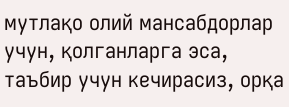мутлақо олий мансабдорлар учун, қолганларга эса, таъбир учун кечирасиз, орқа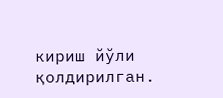кириш йўли қолдирилган.